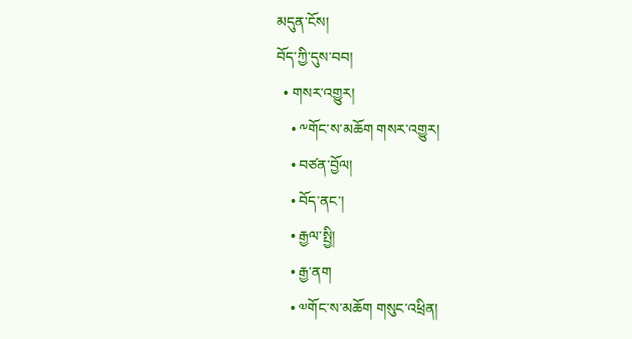མདུན་ངོས།
བོད་ཀྱི་དུས་བབ།
  • གསར་འགྱུར།
    • ༸གོང་ས་མཆོག གསར་འགྱུར།
    • བཙན་བྱོལ།
    • བོད་ནང་།
    • རྒྱལ་སྤྱི།
    • རྒྱ་ནག
    • ༧གོང་ས་མཆོག གསུང་འཕྲིན།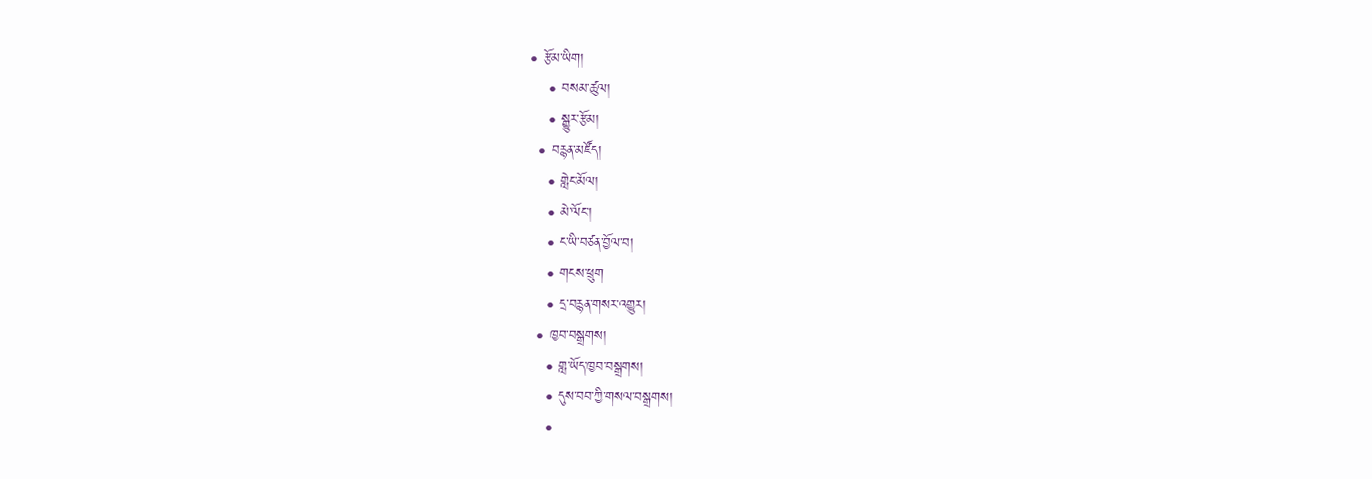• རྩོམ་ཡིག།
    • བསམ་ཚུལ།
    • སྒྱུར་རྩོམ།
  • བརྙན་མཛོད།
    • གླེང་མོལ།
    • མེ་ལོང་།
    • ང་ཡི་བཙན་བྱོལ་བ།
    • གངས་ཕྲུག
    • དྲ་བརྙན་གསར་འགྱུར།
  • ཁྱབ་བསྒྲགས།
    • གླ་ཡོད་ཁྱབ་བསྒྲགས།
    • དུས་བབ་ཀྱི་གསལ་བསྒྲགས།
    •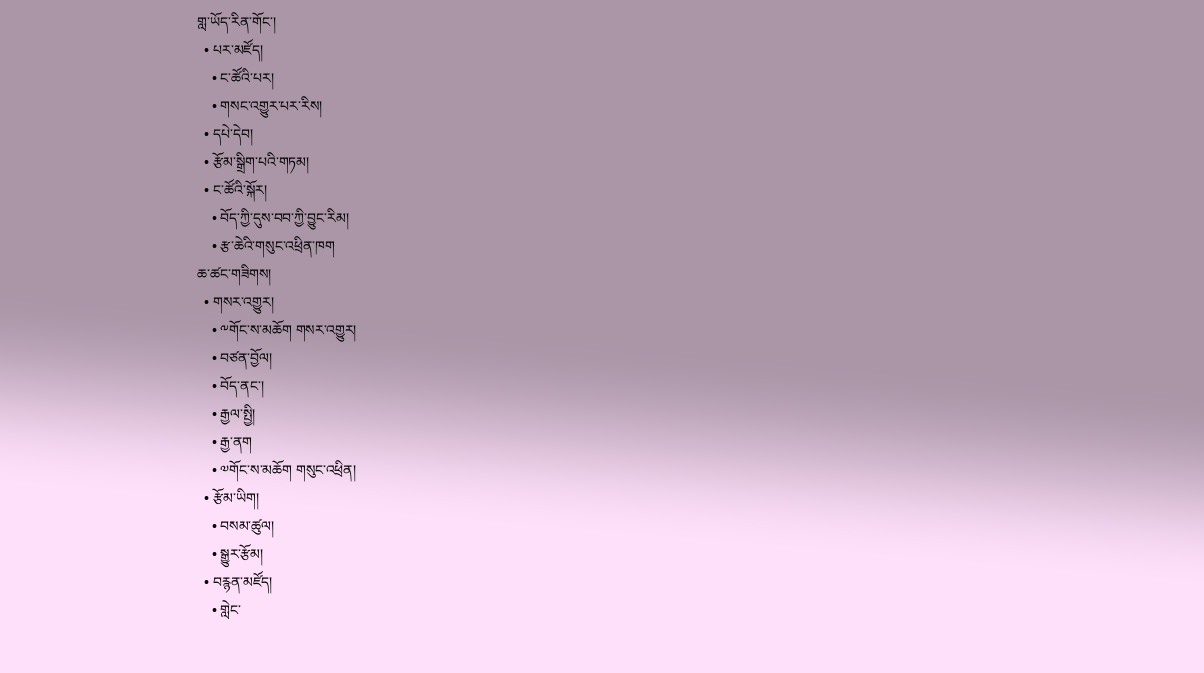གླ་ཡོད་རིན་གོང་།
  • པར་མཛོད།
    • ང་ཚོའི་པར།
    • གསང་འགྱུར་པར་རིས།
  • དཔེ་དེབ།
  • རྩོམ་སྒྲིག་པའི་གཏམ།
  • ང་ཚོའི་སྐོར།
    • བོད་ཀྱི་དུས་བབ་ཀྱི་བྱུང་རིམ།
    • རྩ་ཆེའི་གསུང་འཕྲིན་ཁག
ཆ་ཚང་གཟིགས།
  • གསར་འགྱུར།
    • ༸གོང་ས་མཆོག གསར་འགྱུར།
    • བཙན་བྱོལ།
    • བོད་ནང་།
    • རྒྱལ་སྤྱི།
    • རྒྱ་ནག
    • ༧གོང་ས་མཆོག གསུང་འཕྲིན།
  • རྩོམ་ཡིག།
    • བསམ་ཚུལ།
    • སྒྱུར་རྩོམ།
  • བརྙན་མཛོད།
    • གླེང་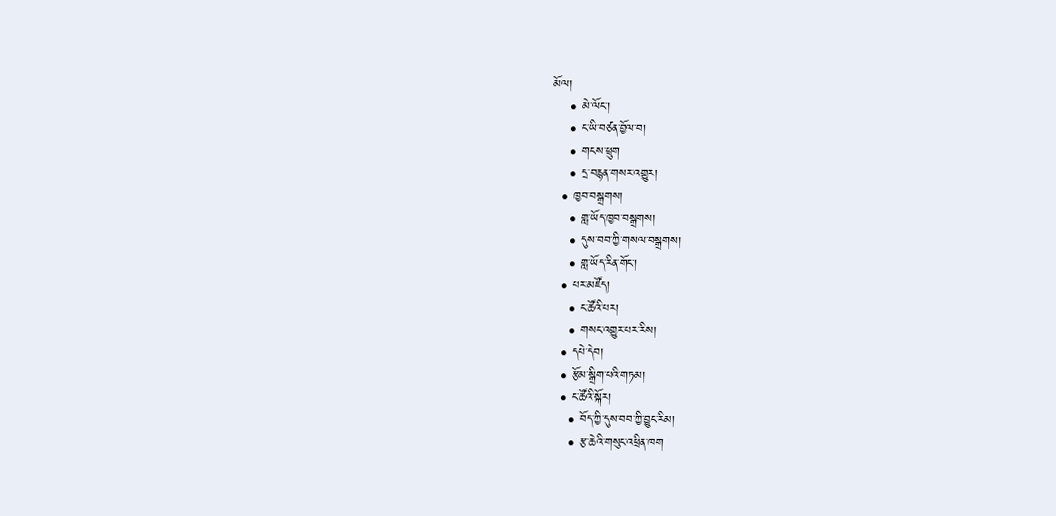མོལ།
    • མེ་ལོང་།
    • ང་ཡི་བཙན་བྱོལ་བ།
    • གངས་ཕྲུག
    • དྲ་བརྙན་གསར་འགྱུར།
  • ཁྱབ་བསྒྲགས།
    • གླ་ཡོད་ཁྱབ་བསྒྲགས།
    • དུས་བབ་ཀྱི་གསལ་བསྒྲགས།
    • གླ་ཡོད་རིན་གོང་།
  • པར་མཛོད།
    • ང་ཚོའི་པར།
    • གསང་འགྱུར་པར་རིས།
  • དཔེ་དེབ།
  • རྩོམ་སྒྲིག་པའི་གཏམ།
  • ང་ཚོའི་སྐོར།
    • བོད་ཀྱི་དུས་བབ་ཀྱི་བྱུང་རིམ།
    • རྩ་ཆེའི་གསུང་འཕྲིན་ཁག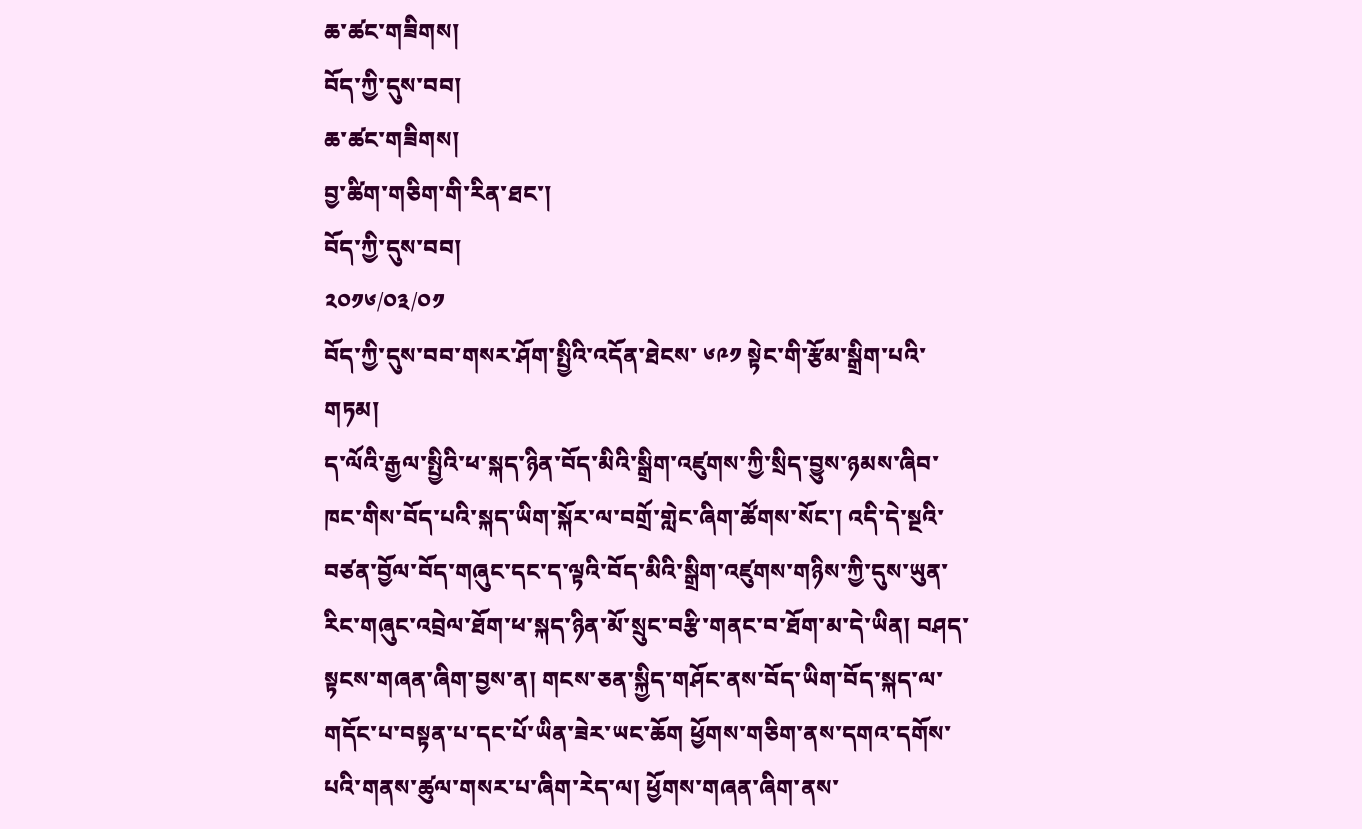ཆ་ཚང་གཟིགས།
བོད་ཀྱི་དུས་བབ།
ཆ་ཚང་གཟིགས།
བྱ་ཚིག་གཅིག་གི་རིན་ཐང་།
བོད་ཀྱི་དུས་བབ།
༢༠༡༦/༠༣/༠༡
བོད་ཀྱི་དུས་བབ་གསར་ཤོག་སྤྱིའི་འདོན་ཐེངས་ ༦༩༡ སྟེང་གི་རྩོམ་སྒྲིག་པའི་གཏམ།
ད་ལོའི་རྒྱལ་སྤྱིའི་ཕ་སྐད་ཉིན་བོད་མིའི་སྒྲིག་འཛུགས་ཀྱི་སྲིད་བྱུས་ཉམས་ཞིབ་ཁང་གིས་བོད་པའི་སྐད་ཡིག་སྐོར་ལ་བགྲོ་གླེང་ཞིག་ཚོགས་སོང་། འདི་དེ་སྔའི་བཙན་བྱོལ་བོད་གཞུང་དང་ད་ལྟའི་བོད་མིའི་སྒྲིག་འཛུགས་གཉིས་ཀྱི་དུས་ཡུན་རིང་གཞུང་འབྲེལ་ཐོག་ཕ་སྐད་ཉིན་མོ་སྲུང་བརྩི་གནང་བ་ཐོག་མ་དེ་ཡིན། བཤད་སྟངས་གཞན་ཞིག་བྱས་ན། གངས་ཅན་སྐྱིད་གཤོང་ནས་བོད་ཡིག་བོད་སྐད་ལ་གདོང་པ་བསྟན་པ་དང་པོ་ཡིན་ཟེར་ཡང་ཆོག ཕྱོགས་གཅིག་ནས་དགའ་དགོས་པའི་གནས་ཚུལ་གསར་པ་ཞིག་རེད་ལ། ཕྱོགས་གཞན་ཞིག་ནས་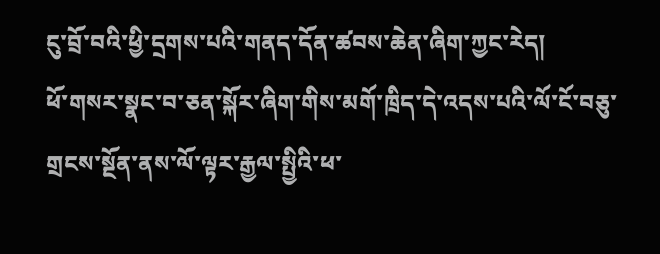ངུ་བྲོ་བའི་ཕྱི་དྲགས་པའི་གནད་དོན་ཚབས་ཆེན་ཞིག་ཀྱང་རེད།
ཕོ་གསར་སྣང་བ་ཅན་སྐོར་ཞིག་གིས་མགོ་ཁྲིད་དེ་འདས་པའི་ལོ་ངོ་བཅུ་གྲངས་སྔོན་ནས་ལོ་ལྟར་རྒྱལ་སྤྱིའི་ཕ་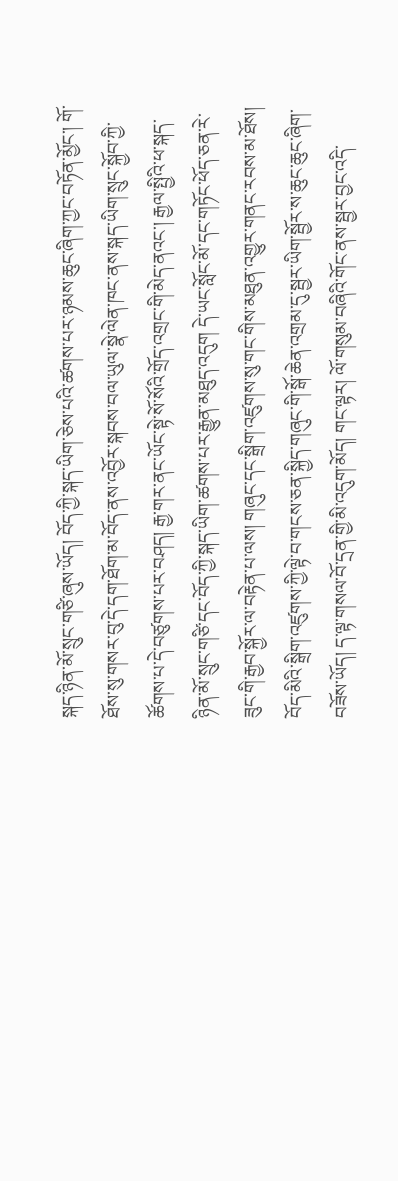སྐད་ཉིན་མོ་སྲུང་གཙི་ཞུས་ཡོད། བོད་ཀྱི་སྐད་ཡིག་ཅེས་པའི་ཚགས་པར་ཉམས་ཆུང་ཞིག་ཀྱང་བཏོན་མྱོང་། གོ་ཐོས་སུ་གསར་བུ་དེ་དག་ཐོག་མ་བོད་ནས་འབྱོར་སྐབས་བལ་ཡུལ་སྣེ་ལེན་ཁང་ནས་སྐད་ཡིག་སྲུང་སྐྱོབ་ཀྱི་ཚོགས་པ་དེ་བཙུགས་པར་བཤད། རྒྱ་གར་ནང་ཡོང་སྟེ་སོ་སོའི་གྲོད་འགྲང་གི་མེད་ནའང་། རྒྱལ་སྤྱིའི་ཕ་སྐད་ཉིན་མོ་སྲུང་གཙི་དང་བོད་ཀྱི་སྐད་ཡིག་ཚགས་པར་རྒྱུན་མཐུད་འདུག དེ་ཡང་སློང་མོ་དང་གཏོང་ཕོད་ཅན་རེ་ཟུང་གི་རྒྱབ་སྐྱོར་ལ་བརྟེན་པ་ལས། གཞུང་དང་སྒྲིག་འཛུགས་སུ་གང་གིས་མཐུན་འགྱུར་གནང་རབས་མ་ཐོས།
བོད་མིའི་སྒྲིག་འཛུགས་ཀྱི་ལྟེ་བ་གངས་ཅན་སྐྱིད་གཞུང་གི་སྒོ་ཆེན་འགྲམ་དུ་སྦྱར་ཡིག་སྦྱོར་ས་ཆུང་ཆུང་ཞིག་བཟོས་ཡོད། ད་ལྟ་གསལ་བོ་དྲན་གྱི་མི་འདུག་མོད། གང་ལྟར། ལོ་གསུམ་བཞིའི་གོང་ནས་སྦྱར་བྱང་འདི་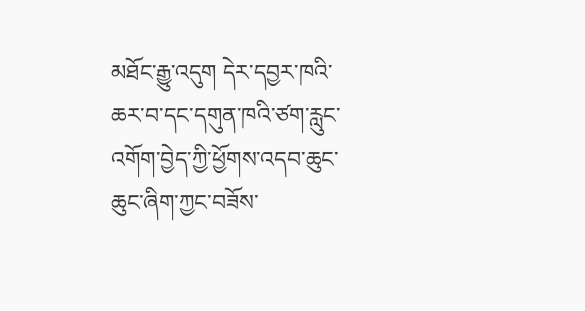མཐོང་རྒྱུ་འདུག དེར་དབྱར་ཁའི་ཆར་བ་དང་དགུན་ཁའི་ཙག་རླུང་འགོག་བྱེད་ཀྱི་ཕྱོགས་འདབ་ཆུང་ཆུང་ཞིག་ཀྱང་བཟོས་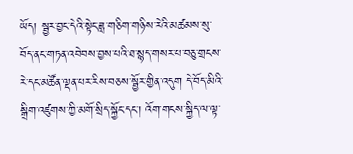ཡོད། སྦྱར་བྱང་དེའི་སྟེང་ཟླ་གཅིག་གཉིས་རེའི་མཚམས་སུ་བོད་ནང་གཏན་འབེབས་བྱས་པའི་ཐ་སྙད་གསར་པ་བཅུ་གྲངས་རེ་དང་མཚོན་ལྡན་པར་རིས་བཅས་སྦྱོར་གྱིན་འདུག དེ་བོད་མིའི་སྒྲིག་འཛུགས་ཀྱི་མགོ་སྲིད་སྐྱོང་དང་། འོག་གངས་སྐྱིད་ལ་ལྟ་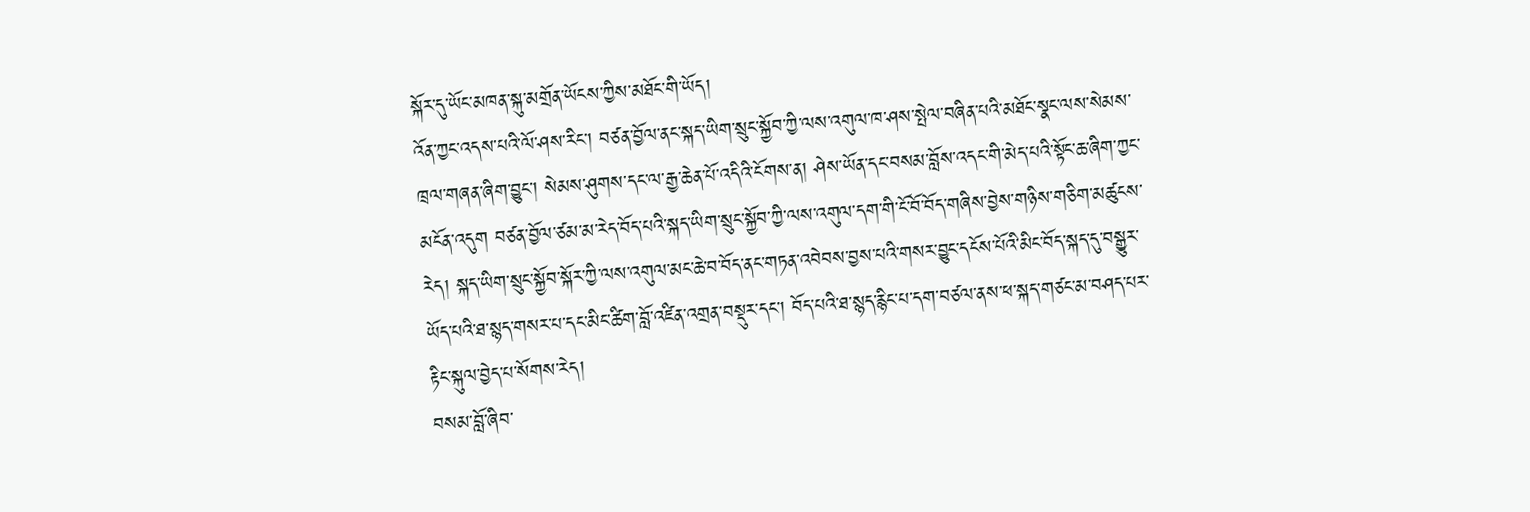སྐོར་དུ་ཡོང་མཁན་སྐུ་མགྲོན་ཡོངས་ཀྱིས་མཐོང་གི་ཡོད།
འོན་ཀྱང་འདས་པའི་ལོ་ཤས་རིང་། བཙན་བྱོལ་ནང་སྐད་ཡིག་སྲུང་སྐྱོབ་ཀྱི་ལས་འགུལ་ཁ་ཤས་སྤེལ་བཞིན་པའི་མཐོང་སྣང་ལས་སེམས་ཁྲལ་གཞན་ཞིག་བྱུང་། སེམས་ཤུགས་དང་ལ་རྒྱ་ཆེན་པོ་འདིའི་ངོགས་ན། ཤེས་ཡོན་དང་བསམ་བློས་འདང་གི་མེད་པའི་སྟོང་ཆ་ཞིག་ཀྱང་མངོན་འདུག བཙན་བྱོལ་ཙམ་མ་རེད་བོད་པའི་སྐད་ཡིག་སྲུང་སྐྱོབ་ཀྱི་ལས་འགུལ་དག་གི་ངོ་བོ་བོད་གཞིས་བྱེས་གཉིས་གཅིག་མཚུངས་རེད། སྐད་ཡིག་སྲུང་སྐྱོབ་སྐོར་ཀྱི་ལས་འགུལ་མང་ཆེ་བ་བོད་ནང་གཏན་འབེབས་བྱས་པའི་གསར་བྱུང་དངོས་པོའི་མིང་བོད་སྐད་དུ་བསྒྱུར་ཡོད་པའི་ཐ་སྙད་གསར་པ་དང་མིང་ཚིག་བློ་འཛིན་འགྲན་བསྡུར་དང་། བོད་པའི་ཐ་སྙད་རྙིང་པ་དག་བཙལ་ནས་ཕ་སྐད་གཙང་མ་བཤད་པར་རྟིང་སྐུལ་བྱེད་པ་སོགས་རེད།
བསམ་བློ་ཞིབ་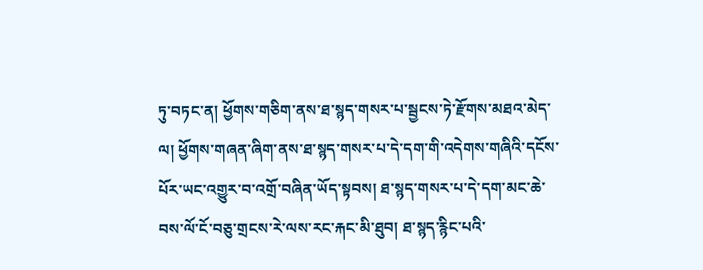ཏུ་བཏང་ན། ཕྱོགས་གཅིག་ནས་ཐ་སྙད་གསར་པ་སྦྱངས་ཏེ་རྫོགས་མཐའ་མེད་ལ། ཕྱོགས་གཞན་ཞིག་ནས་ཐ་སྙད་གསར་པ་དེ་དག་གི་འདེགས་གཞིའི་དངོས་པོར་ཡང་འགྱུར་བ་འགྲོ་བཞིན་ཡོད་སྟབས། ཐ་སྙད་གསར་པ་དེ་དག་མང་ཆེ་བས་ལོ་ངོ་བཅུ་གྲངས་རེ་ལས་རང་རྐང་མི་ཐུབ། ཐ་སྙད་རྙིང་པའི་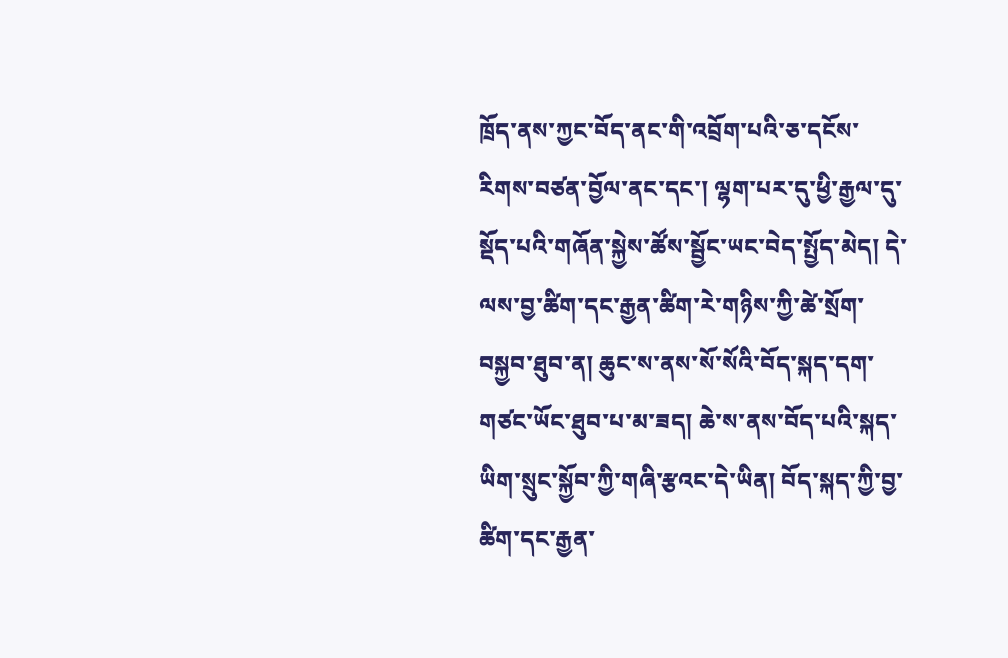ཁྲོད་ནས་ཀྱང་བོད་ནང་གི་འབྲོག་པའི་ཅ་དངོས་རིགས་བཙན་བྱོལ་ནང་དང་། ལྷག་པར་དུ་ཕྱི་རྒྱལ་དུ་སྡོད་པའི་གཞོན་སྐྱེས་ཚོས་སྦྱོང་ཡང་བེད་སྤྱོད་མེད། དེ་ལས་བྱ་ཚིག་དང་རྒྱན་ཚིག་རེ་གཉིས་ཀྱི་ཚེ་སྲོག་བསྐྱབ་ཐུབ་ན། ཆུང་ས་ནས་སོ་སོའི་བོད་སྐད་དག་གཙང་ཡོང་ཐུབ་པ་མ་ཟད། ཆེ་ས་ནས་བོད་པའི་སྐད་ཡིག་སྲུང་སྐྱོབ་ཀྱི་གཞི་རྩའང་དེ་ཡིན། བོད་སྐད་ཀྱི་བྱ་ཚིག་དང་རྒྱན་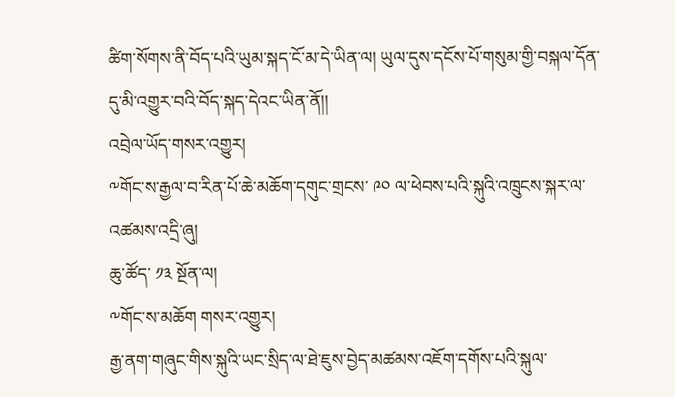ཚིག་སོགས་ནི་བོད་པའི་ཡུམ་སྐད་ངོ་མ་དེ་ཡིན་ལ། ཡུལ་དུས་དངོས་པོ་གསུམ་གྱི་བསྐལ་དོན་དུ་མི་འགྱུར་བའི་བོད་སྐད་དེའང་ཡིན་ནོ།།
འབྲེལ་ཡོད་གསར་འགྱུར།
༸གོང་ས་རྒྱལ་བ་རིན་པོ་ཆེ་མཆོག་དགུང་གྲངས་ ༩༠ ལ་ཕེབས་པའི་སྐུའི་འཁྲུངས་སྐར་ལ་འཚམས་འདྲི་ཞུ།
ཆུ་ཚོད་ ༡༣ སྔོན་ལ།
༸གོང་ས་མཆོག གསར་འགྱུར།
རྒྱ་ནག་གཞུང་གིས་སྐུའི་ཡང་སྲིད་ལ་ཐེ་ཇུས་བྱེད་མཚམས་འཇོག་དགོས་པའི་སྐུལ་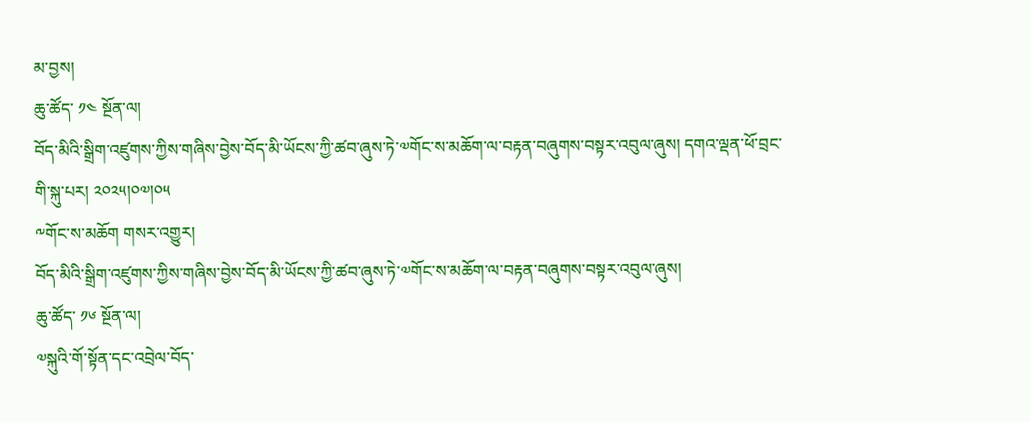མ་བྱས།
ཆུ་ཚོད་ ༡༤ སྔོན་ལ།
བོད་མིའི་སྒྲིག་འཛུགས་ཀྱིས་གཞིས་བྱེས་བོད་མི་ཡོངས་ཀྱི་ཚབ་ཞུས་ཏེ་༧གོང་ས་མཆོག་ལ་བརྟན་བཞུགས་བསྟར་འབུལ་ཞུས། དགའ་ལྡན་ཕོ་བྲང་གི་སྐུ་པར། ༢༠༢༥།༠༧།༠༥
༸གོང་ས་མཆོག གསར་འགྱུར།
བོད་མིའི་སྒྲིག་འཛུགས་ཀྱིས་གཞིས་བྱེས་བོད་མི་ཡོངས་ཀྱི་ཚབ་ཞུས་ཏེ་༧གོང་ས་མཆོག་ལ་བརྟན་བཞུགས་བསྟར་འབུལ་ཞུས།
ཆུ་ཚོད་ ༡༦ སྔོན་ལ།
༧སྐུའི་གོ་སྟོན་དང་འབྲེལ་བོད་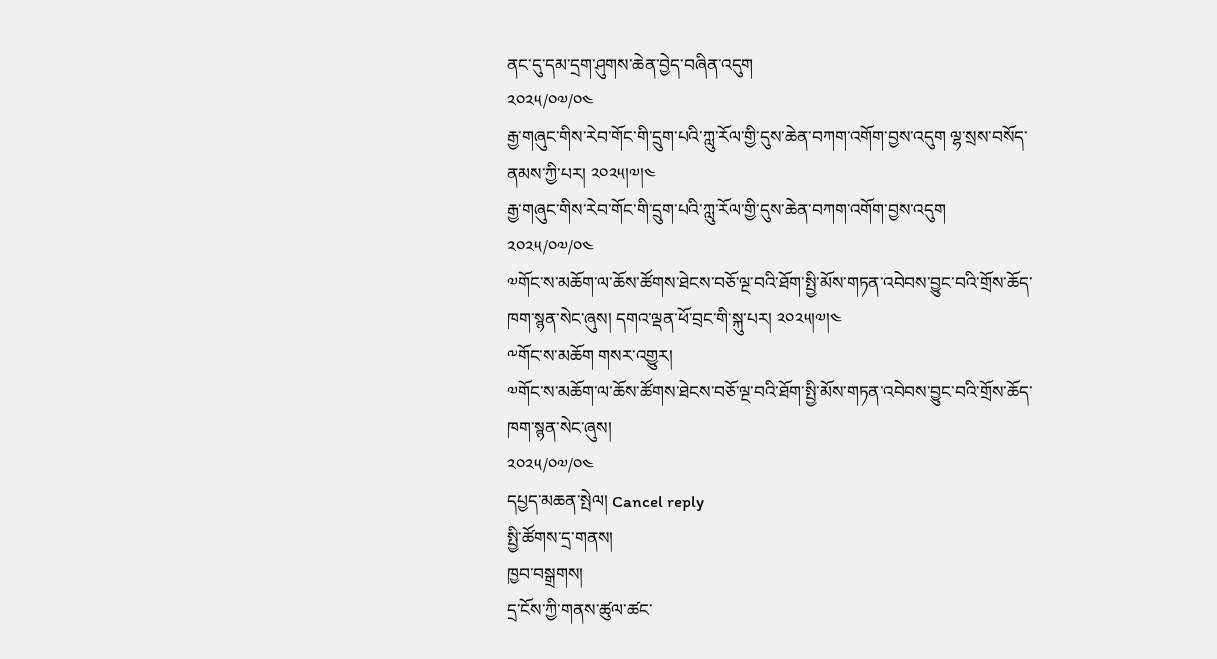ནང་དུ་དམ་དྲག་ཤུགས་ཆེན་བྱེད་བཞིན་འདུག
༢༠༢༥/༠༧/༠༤
རྒྱ་གཞུང་གིས་རེབ་གོང་གི་དྲུག་པའི་ཀླུ་རོལ་གྱི་དུས་ཆེན་བཀག་འགོག་བྱས་འདུག ལྷ་སྲས་བསོད་ནམས་ཀྱི་པར། ༢༠༢༥།༧།༤
རྒྱ་གཞུང་གིས་རེབ་གོང་གི་དྲུག་པའི་ཀླུ་རོལ་གྱི་དུས་ཆེན་བཀག་འགོག་བྱས་འདུག
༢༠༢༥/༠༧/༠༤
༧གོང་ས་མཆོག་ལ་ཆོས་ཚོགས་ཐེངས་བཅོ་ལྔ་བའི་ཐོག་སྤྱི་མོས་གཏན་འབེབས་བྱུང་བའི་གྲོས་ཆོད་ཁག་སྙན་སེང་ཞུས། དགའ་ལྡན་ཕོ་བྲང་གི་སྐུ་པར། ༢༠༢༥།༧།༤
༸གོང་ས་མཆོག གསར་འགྱུར།
༧གོང་ས་མཆོག་ལ་ཆོས་ཚོགས་ཐེངས་བཅོ་ལྔ་བའི་ཐོག་སྤྱི་མོས་གཏན་འབེབས་བྱུང་བའི་གྲོས་ཆོད་ཁག་སྙན་སེང་ཞུས།
༢༠༢༥/༠༧/༠༤
དཔྱད་མཆན་སྤེལ། Cancel reply
སྤྱི་ཚོགས་དྲ་གནས།
ཁྱབ་བསྒྲགས།
དྲ་ངོས་ཀྱི་གནས་ཚུལ་ཚང་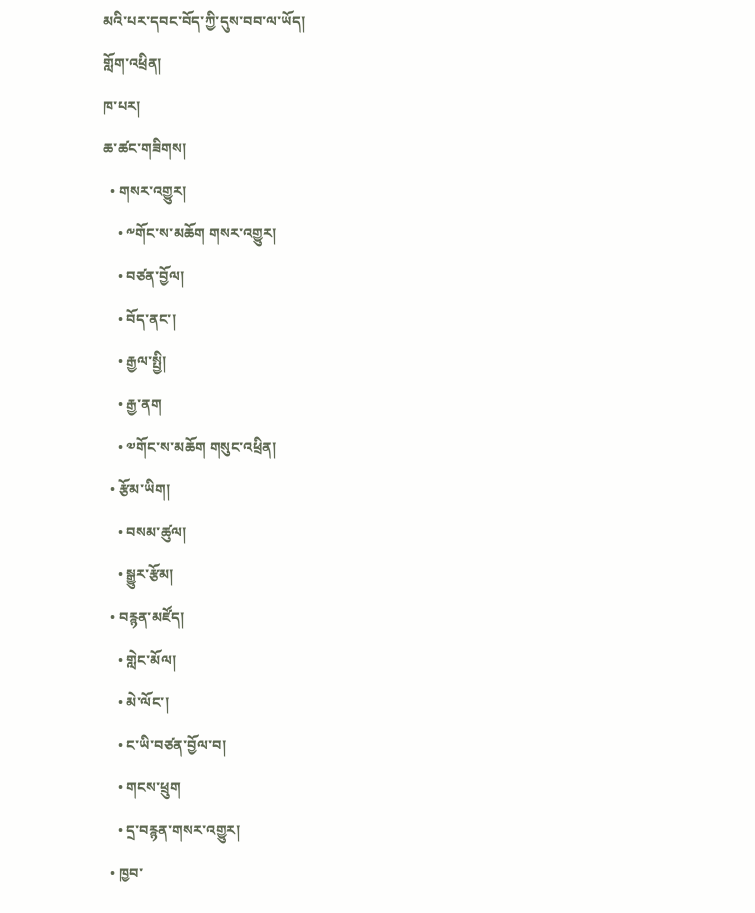མའི་པར་དབང་བོད་ཀྱི་དུས་བབ་ལ་ཡོད།
གློག་འཕྲིན།
ཁ་པར།
ཆ་ཚང་གཟིགས།
  • གསར་འགྱུར།
    • ༸གོང་ས་མཆོག གསར་འགྱུར།
    • བཙན་བྱོལ།
    • བོད་ནང་།
    • རྒྱལ་སྤྱི།
    • རྒྱ་ནག
    • ༧གོང་ས་མཆོག གསུང་འཕྲིན།
  • རྩོམ་ཡིག།
    • བསམ་ཚུལ།
    • སྒྱུར་རྩོམ།
  • བརྙན་མཛོད།
    • གླེང་མོལ།
    • མེ་ལོང་།
    • ང་ཡི་བཙན་བྱོལ་བ།
    • གངས་ཕྲུག
    • དྲ་བརྙན་གསར་འགྱུར།
  • ཁྱབ་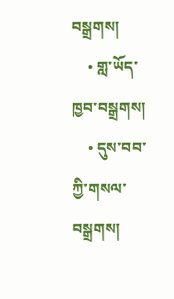བསྒྲགས།
    • གླ་ཡོད་ཁྱབ་བསྒྲགས།
    • དུས་བབ་ཀྱི་གསལ་བསྒྲགས།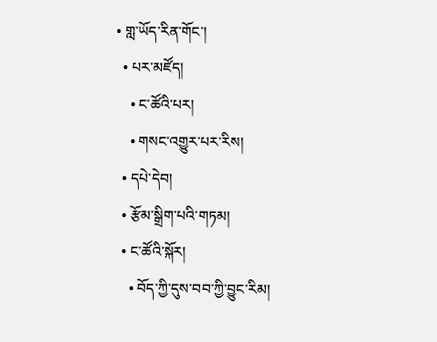• གླ་ཡོད་རིན་གོང་།
  • པར་མཛོད།
    • ང་ཚོའི་པར།
    • གསང་འགྱུར་པར་རིས།
  • དཔེ་དེབ།
  • རྩོམ་སྒྲིག་པའི་གཏམ།
  • ང་ཚོའི་སྐོར།
    • བོད་ཀྱི་དུས་བབ་ཀྱི་བྱུང་རིམ།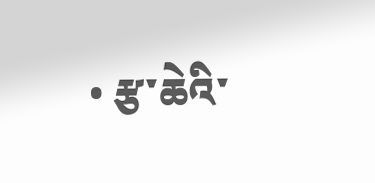• རྩ་ཆེའི་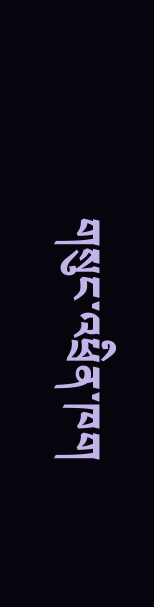གསུང་འཕྲིན་ཁག